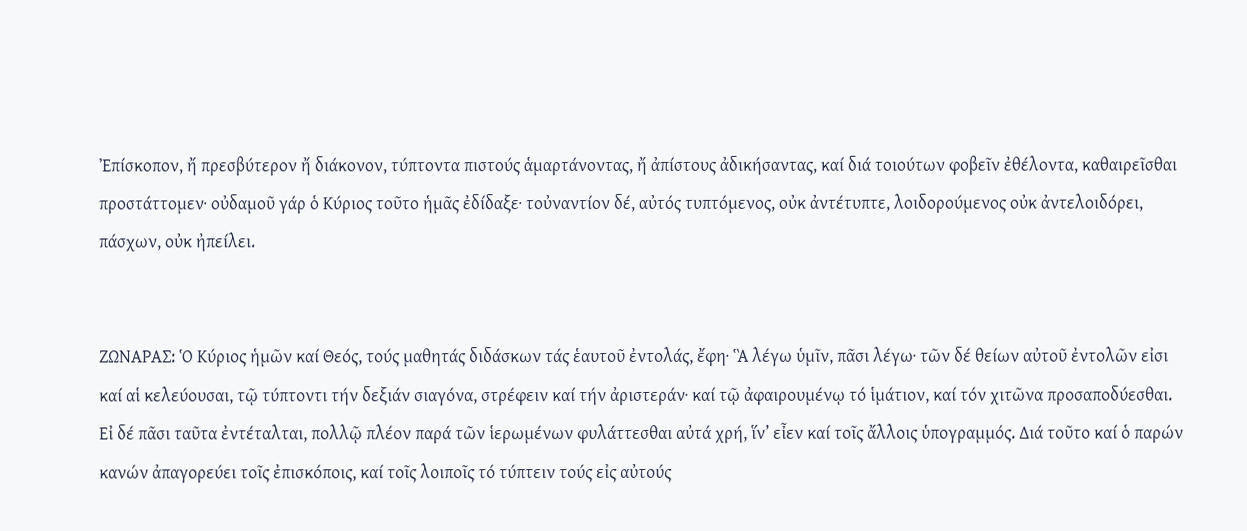Ἐπίσκοπον, ἤ πρεσβύτερον ἤ διάκονον, τύπτοντα πιστούς ἁμαρτάνοντας, ἤ ἀπίστους ἀδικήσαντας, καί διά τοιούτων φοβεῖν ἐθέλοντα, καθαιρεῖσθαι προστάττομεν· οὐδαμοῦ γάρ ὁ Κύριος τοῦτο ἡμᾶς ἐδίδαξε· τοὐναντίον δέ, αὐτός τυπτόμενος, οὐκ ἀντέτυπτε, λοιδορούμενος οὐκ ἀντελοιδόρει, πάσχων, οὐκ ἠπείλει.


ΖΩΝΑΡΑΣ: Ὁ Κύριος ἡμῶν καί Θεός, τούς μαθητάς διδάσκων τάς ἑαυτοῦ ἐντολάς, ἔφη∙ Ἃ λέγω ὑμῖν, πᾶσι λέγω∙ τῶν δέ θείων αὐτοῦ ἐντολῶν εἰσι καί αἱ κελεύουσαι, τῷ τύπτοντι τήν δεξιάν σιαγόνα, στρέφειν καί τήν ἀριστεράν∙ καί τῷ ἀφαιρουμένῳ τό ἱμάτιον, καί τόν χιτῶνα προσαποδύεσθαι. Εἰ δέ πᾶσι ταῦτα ἐντέταλται, πολλῷ πλέον παρά τῶν ἱερωμένων φυλάττεσθαι αὐτά χρή, ἵν’ εἶεν καί τοῖς ἄλλοις ὑπογραμμός. Διά τοῦτο καί ὁ παρών κανών ἀπαγορεύει τοῖς ἐπισκόποις, καί τοῖς λοιποῖς τό τύπτειν τούς εἰς αὐτούς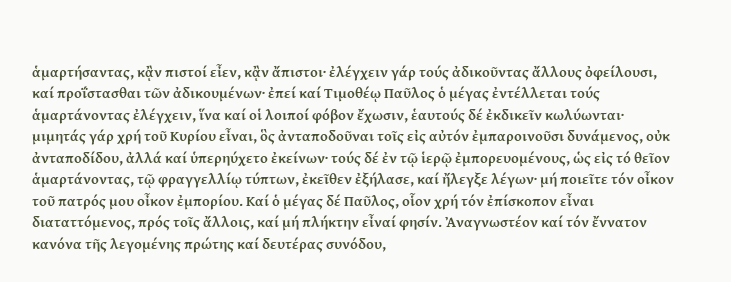ἁμαρτήσαντας, κᾂν πιστοί εἶεν, κᾂν ἄπιστοι∙ ἐλέγχειν γάρ τούς ἀδικοῦντας ἄλλους ὀφείλουσι, καί προΐστασθαι τῶν ἀδικουμένων∙ ἐπεί καί Τιμοθέῳ Παῦλος ὁ μέγας ἐντέλλεται τούς ἁμαρτάνοντας ἐλέγχειν, ἵνα καί οἱ λοιποί φόβον ἔχωσιν, ἑαυτούς δέ ἐκδικεῖν κωλύωνται∙ μιμητάς γάρ χρή τοῦ Κυρίου εἶναι, ὃς ἀνταποδοῦναι τοῖς εἰς αὐτόν ἐμπαροινοῦσι δυνάμενος, οὐκ ἀνταποδίδου, ἀλλά καί ὑπερηύχετο ἐκείνων∙ τούς δέ ἐν τῷ ἱερῷ ἐμπορευομένους, ὡς εἰς τό θεῖον ἁμαρτάνοντας, τῷ φραγγελλίῳ τύπτων, ἐκεῖθεν ἐξήλασε, καί ἤλεγξε λέγων∙ μή ποιεῖτε τόν οἶκον τοῦ πατρός μου οἶκον ἐμπορίου. Καί ὁ μέγας δέ Παῦλος, οἷον χρή τόν ἐπίσκοπον εἶναι διαταττόμενος, πρός τοῖς ἄλλοις, καί μή πλήκτην εἶναί φησίν. Ἀναγνωστέον καί τόν ἔννατον κανόνα τῆς λεγομένης πρώτης καί δευτέρας συνόδου,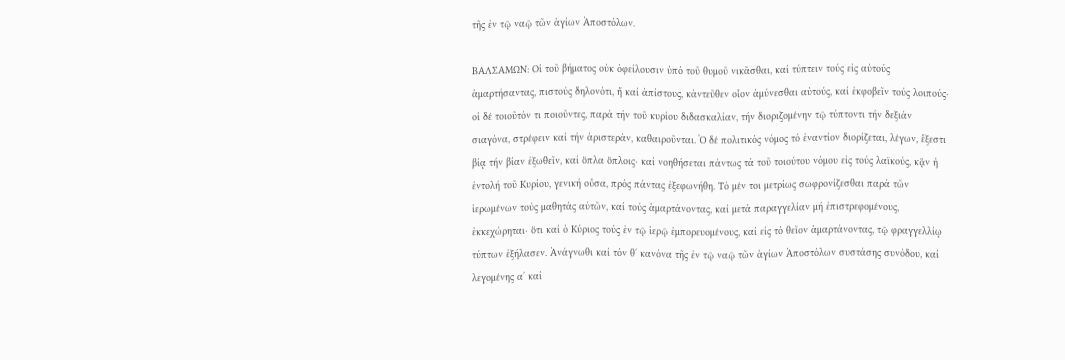τῆς ἐν τῷ ναῷ τῶν ἁγίων Ἀποστόλων.

ΒΑΛΣΑΜΩΝ: Οἱ τοῦ βήματος οὐκ ὀφείλουσιν ὑπό τοῦ θυμοῦ νικᾶσθαι, καί τύπτειν τούς εἰς αὐτούς ἁμαρτήσαντας, πιστούς δηλονότι, ἤ καί ἀπίστους, κἀντεῦθεν οἷον ἀμύνεσθαι αὐτούς, καί ἐκφοβεῖν τούς λοιπούς∙ οἱ δέ τοιοῦτόν τι ποιοῦντες, παρά τήν τοῦ κυρίου διδασκαλίαν, τήν διοριζομένην τῷ τύπτοντι τήν δεξιάν σιαγόνα, στρέφειν καί τήν ἀριστεράν, καθαιροῦνται. Ὁ δέ πολιτικός νόμος τό ἐναντίον διορίζεται, λέγων, ἔξεστι βίᾳ τήν βίαν ἐξωθεῖν, καί ὅπλα ὅπλοις∙ καί νοηθήσεται πάντως τά τοῦ τοιούτου νόμου εἰς τούς λαϊκούς, κᾂν ἡ ἐντολή τοῦ Κυρίου, γενική οὖσα, πρός πάντας ἐξεφωνήθη. Τό μέν τοι μετρίως σωφρονίζεσθαι παρά τῶν ἱερωμένων τούς μαθητάς αὐτῶν, καί τούς ἁμαρτάνοντας, καί μετά παραγγελίαν μή ἐπιστρεφομένους, ἐκκεχώρηται∙ ὅτι καί ὁ Κύριος τούς ἐν τῷ ἱερῷ ἐμπορευομένους, καί εἰς τό θεῖον ἁμαρτάνοντας, τῷ φραγγελλίῳ τύπτων ἐξήλασεν. Ἀνάγνωθι καί τόν θ΄ κανόνα τῆς ἐν τῷ ναῷ τῶν ἁγίων Ἀποστόλων συστάσης συνόδου, καί λεγομένης α΄ καί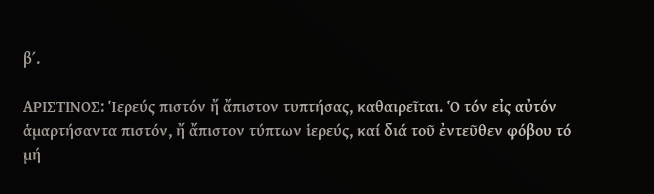β΄.

ΑΡΙΣΤΙΝΟΣ: Ἱερεύς πιστόν ἤ ἄπιστον τυπτήσας, καθαιρεῖται. Ὁ τόν εἰς αὐτόν ἁμαρτήσαντα πιστόν, ἤ ἄπιστον τύπτων ἱερεύς, καί διά τοῦ ἐντεῦθεν φόβου τό μή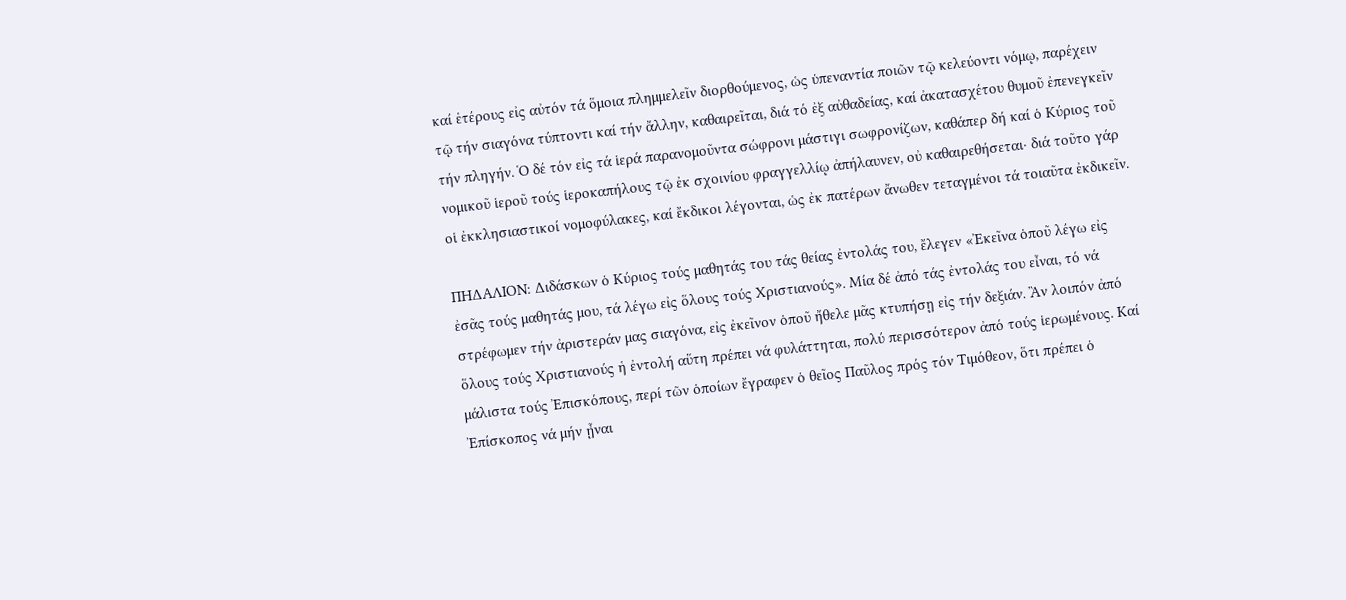καί ἑτέρους εἰς αὐτόν τά ὅμοια πλημμελεῖν διορθούμενος, ὡς ὑπεναντία ποιῶν τῷ κελεύοντι νόμῳ, παρέχειν τῷ τήν σιαγόνα τύπτοντι καί τήν ἄλλην, καθαιρεῖται, διά τό ἐξ αὐθαδείας, καί ἀκατασχέτου θυμοῦ ἐπενεγκεῖν τήν πληγήν. Ὁ δέ τόν εἰς τά ἱερά παρανομοῦντα σώφρονι μάστιγι σωφρονίζων, καθάπερ δή καί ὁ Κύριος τοῦ νομικοῦ ἱεροῦ τούς ἱεροκαπήλους τῷ ἐκ σχοινίου φραγγελλίῳ ἀπήλαυνεν, οὐ καθαιρεθήσεται∙ διά τοῦτο γάρ οἱ ἐκκλησιαστικοί νομοφύλακες, καί ἔκδικοι λέγονται, ὡς ἐκ πατέρων ἄνωθεν τεταγμένοι τά τοιαῦτα ἐκδικεῖν.

ΠΗΔΑΛΙΟΝ: Διδάσκων ὁ Κύριος τούς μαθητάς του τάς θείας ἐντολάς του, ἔλεγεν «Ἐκεῖνα ὁποῦ λέγω εἰς ἐσᾶς τούς μαθητάς μου, τά λέγω εἰς ὅλους τούς Χριστιανούς». Μία δέ ἀπό τάς ἐντολάς του εἶναι, τό νά στρέφωμεν τήν ἀριστεράν μας σιαγόνα, εἰς ἐκεῖνον ὁποῦ ἤθελε μᾶς κτυπήσῃ εἰς τήν δεξιάν. Ἂν λοιπόν ἀπό ὅλους τούς Χριστιανούς ἡ ἐντολή αὕτη πρέπει νά φυλάττηται, πολύ περισσότερον ἀπό τούς ἱερωμένους. Καί μάλιστα τούς Ἐπισκόπους, περί τῶν ὁποίων ἔγραφεν ὁ θεῖος Παῦλος πρός τόν Τιμόθεον, ὅτι πρέπει ὁ Ἐπίσκοπος νά μήν ᾖναι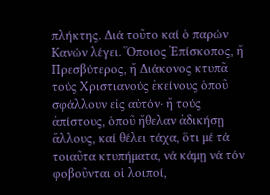πλήκτης. Διά τοῦτο καί ὁ παρών Κανών λέγει. Ὅποιος Ἐπίσκοπος, ἤ Πρεσβύτερος, ἤ Διάκονος κτυπᾶ τούς Χριστιανούς ἐκείνους ὁποῦ σφάλλουν εἰς αὐτόν∙ ἤ τούς ἀπίστους, ὁποῦ ἤθελαν ἀδικήσῃ ἄλλους, καί θέλει τάχα, ὅτι μέ τά τοιαῦτα κτυπήματα, νά κάμῃ νά τόν φοβοῦνται οἱ λοιποί,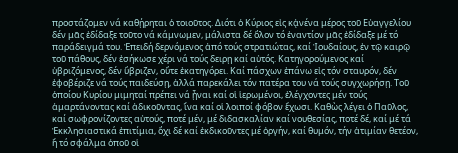προστάζομεν νά καθῄρηται ὁ τοιοῦτος. Διότι ὁ Κύριος εἰς κᾀνένα μέρος τοῦ Εὐαγγελίου δέν μᾶς ἐδίδαξε τοῦτο νά κάμνωμεν, μάλιστα δέ ὅλον τό ἐναντίον μᾶς ἐδίδαξε μέ τό παράδειγμά του. Ἐπειδή δερνόμενος ἀπό τούς στρατιώτας, καί Ἰουδαίους, ἐν τῷ καιρῷ τοῦ πάθους, δέν ἐσήκωσε χέρι νά τούς δειρῃ καί αὐτός. Κατηγορούμενος καί ὑβριζόμενος, δέν ὕβριζεν, οὔτε ἐκατηγόρει. Καί πάσχων ἐπάνω εἰς τόν σταυρόν, δέν ἐφοβέριζε νά τούς παιδεύσῃ, ἀλλά παρεκάλει τόν πατέρα του νά τούς συγχωρήσῃ. Τοῦ ὁποίου Κυρίου μιμηταί πρέπει νά ᾖναι καί οἱ ἱερωμένοι, ἐλέγχοντες μέν τούς ἁμαρτάνοντας καί ἀδικοῦντας, ἵνα καί οἱ λοιποί φόβον ἔχωσι. Καθὼς λέγει ὁ Παῦλος, καί σωφρονίζοντες αὐτούς, ποτέ μέν, μέ διδασκαλίαν καί νουθεσίας, ποτέ δέ, καί μέ τά Ἐκκλησιαστικά ἐπιτίμια, ὄχι δέ καί ἐκδικοῦντες μέ ὀργήν, καί θυμόν, τήν ἀτιμίαν θετέον, ἤ τό σφάλμα ὁποῦ οἱ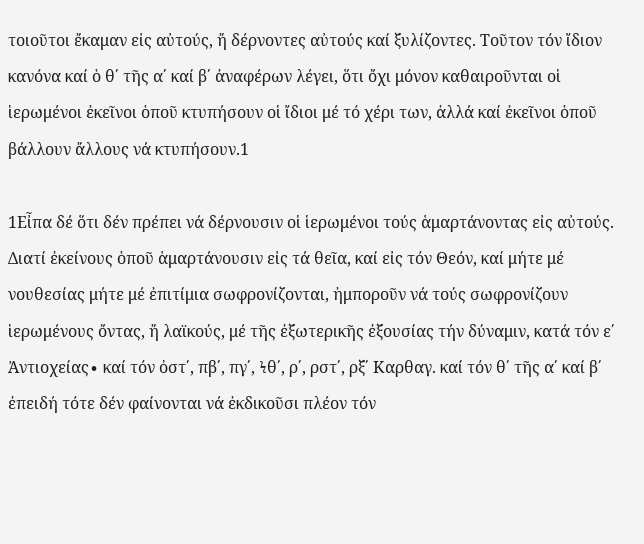τοιοῦτοι ἔκαμαν εἰς αὐτούς, ἤ δέρνοντες αὐτούς καί ξυλίζοντες. Τοῦτον τόν ἴδιον κανόνα καί ὁ θ΄ τῆς α΄ καί β΄ ἀναφέρων λέγει, ὅτι ὄχι μόνον καθαιροῦνται οἱ ἱερωμένοι ἐκεῖνοι ὁποῦ κτυπήσουν οἱ ἴδιοι μέ τό χέρι των, ἀλλά καί ἐκεῖνοι ὁποῦ βάλλουν ἄλλους νά κτυπήσουν.1

1Εἶπα δέ ὅτι δέν πρέπει νά δέρνουσιν οἱ ἱερωμένοι τούς ἁμαρτάνοντας εἰς αὐτούς. Διατί ἐκείνους ὁποῦ ἁμαρτάνουσιν εἰς τά θεῖα, καί εἰς τόν Θεόν, καί μήτε μέ νουθεσίας μήτε μέ ἐπιτίμια σωφρονίζονται, ἠμποροῦν νά τούς σωφρονίζουν ἱερωμένους ὄντας, ἤ λαϊκούς, μέ τῆς ἐξωτερικῆς ἐξουσίας τήν δύναμιν, κατά τόν ε΄ Ἀντιοχείας∙ καί τόν ὀστ΄, πβ΄, πγ΄, Ϟθ΄, ρ΄, ρστ΄, ρξ΄ Καρθαγ. καί τόν θ΄ τῆς α΄ καί β΄ ἐπειδή τότε δέν φαίνονται νά ἐκδικοῦσι πλέον τόν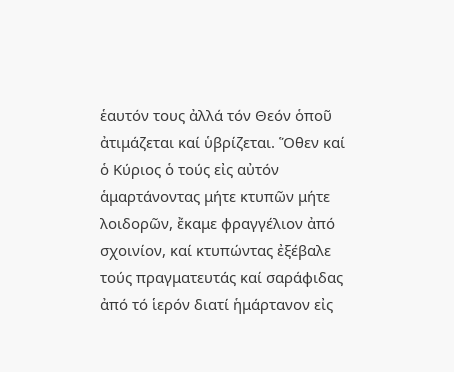ἑαυτόν τους ἀλλά τόν Θεόν ὁποῦ ἀτιμάζεται καί ὑβρίζεται. Ὅθεν καί ὁ Κύριος ὁ τούς εἰς αὐτόν ἁμαρτάνοντας μήτε κτυπῶν μήτε λοιδορῶν, ἔκαμε φραγγέλιον ἀπό σχοινίον, καί κτυπώντας ἐξέβαλε τούς πραγματευτάς καί σαράφιδας ἀπό τό ἱερόν διατί ἡμάρτανον εἰς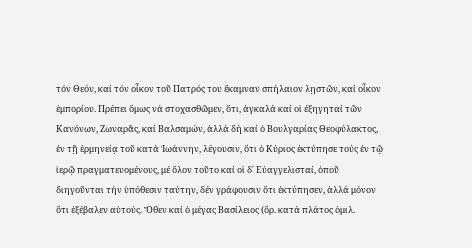τόν Θεόν, καί τόν οἶκον τοῦ Πατρός του ἔκαμναν σπήλαιον λῃστῶν, καί οἶκον ἐμπορίου. Πρέπει ὅμως νά στοχασθῶμεν, ὅτι, ἀγκαλά καί οἱ ἐξηγηταί τῶν Κανόνων, Ζωναρᾶς, καί Βαλσαμών, ἀλλά δή καί ὁ Βουλγαρίας Θεοφύλακτος, ἐν τῇ ἑρμηνείᾳ τοῦ κατά Ἰωάννην, λέγουσιν, ὅτι ὁ Κύριος ἐκτύπησε τούς ἐν τῷ ἱερῷ πραγματευομένους, μέ ὅλον τοῦτο καί οἱ δ΄ Εὐαγγελισταί, ὁποῦ διηγοῦνται τήν ὑπόθεσιν ταύτην, δέν γράφουσιν ὅτι ἐκτύπησεν, ἀλλά μόνον ὅτι ἐξέβαλεν αὐτούς. Ὅθεν καί ὁ μέγας Βασίλειος (ὅρ. κατά πλάτος ὁμιλ.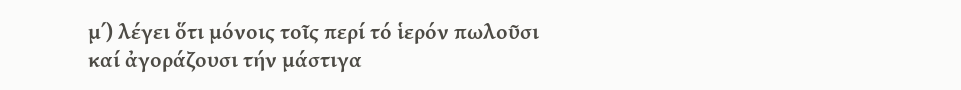μ΄) λέγει ὅτι μόνοις τοῖς περί τό ἱερόν πωλοῦσι καί ἀγοράζουσι τήν μάστιγα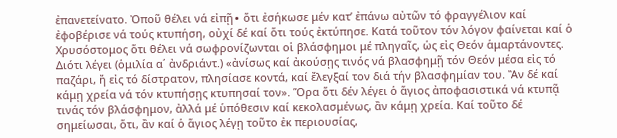ἐπανετείνατο. Ὀποῦ θέλει νά εἰπῇ∙ ὅτι ἐσήκωσε μέν κατ’ ἐπάνω αὐτῶν τό φραγγέλιον καί ἐφοβέρισε νά τούς κτυπήση, οὐχί δέ καί ὅτι τούς ἐκτύπησε. Κατά τοῦτον τόν λόγον φαίνεται καί ὁ Χρυσόστομος ὅτι θέλει νά σωφρονίζωνται οἱ βλάσφημοι μέ πληγαῖς, ὡς εἰς Θεόν ἁμαρτάνοντες. Διότι λέγει (ὁμιλία α΄ ἀνδριάντ.) «ἀνίσως καί ἀκούσῃς τινός νά βλασφημῇ τόν Θεόν μέσα εἰς τό παζάρι, ἤ εἰς τό δίστρατον, πλησίασε κοντά, καί ἔλεγξαί τον διά τήν βλασφημίαν του. Ἂν δέ καί κάμῃ χρεία νά τόν κτυπήσῃς κτυπησαί τον». Ὅρα ὅτι δέν λέγει ὁ ἅγιος ἀποφασιστικά νά κτυπᾷ τινάς τόν βλάσφημον, ἀλλά μέ ὑπόθεσιν καί κεκολασμένως, ἂν κάμῃ χρεία. Καί τοῦτο δέ σημείωσαι, ὅτι, ἂν καί ὁ ἅγιος λέγῃ τοῦτο ἐκ περιουσίας,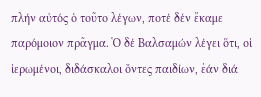πλήν αὐτός ὁ τοῦτο λέγων, ποτέ δέν ἔκαμε παρόμοιον πρᾶγμα. Ὁ δέ Βαλσαμών λέγει ὅτι, οἱ ἱερωμένοι, διδάσκαλοι ὄντες παιδίων, ἐάν διά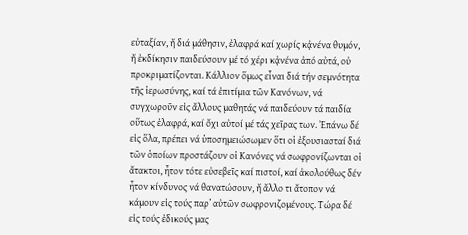εὐταξίαν, ἤ διά μάθησιν, ἐλαφρά καί χωρίς κᾀνένα θυμόν, ἤ ἐκδίκησιν παιδεύσουν μέ τό χέρι κᾀνένα ἀπό αὐτά, οὐ προκριματίζονται. Κάλλιον ὅμως εἶναι διά τήν σεμνότητα τῆς ἱερωσύνης, καί τά ἐπιτίμια τῶν Κανόνων, νά συγχωροῦν εἰς ἄλλους μαθητάς νά παιδεύουν τά παιδία οὕτως ἐλαφρά, καί ὄχι αὐτοί μέ τάς χεῖρας των. Ἐπάνω δέ εἰς ὅλα, πρέπει νά ὑποσημειώσωμεν ὅτι οἱ ἐξουσιασταί διά τῶν ὁποίων προστάζουν οἱ Κανόνες νά σωφρονίζωνται οἱ ἄτακτοι, ἦτον τότε εὐσεβεῖς καί πιστοί, καί ἀκολούθως δέν ἦτον κίνδυνος νά θανατώσουν, ἤ ἄλλο τι ἄτοπον νά κάμουν εἰς τούς παρ’ αὐτῶν σωφρονιζομένους. Τώρα δέ εἰς τούς ἐδικούς μας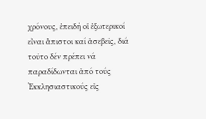χρόνους, ἐπειδή οἱ ἐξωτερικοί εἶναι ἄπιστοι καί ἀσεβεῖς, διά τοῦτο δέν πρέπει νά παραδίδωνται ἀπό τούς Ἐκκλησιαστικούς εἰς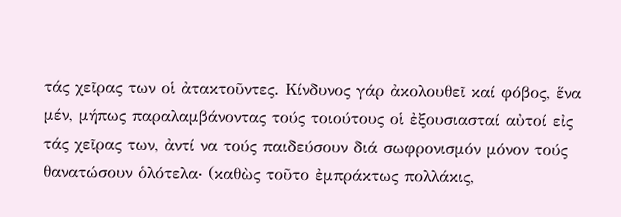τάς χεῖρας των οἱ ἀτακτοῦντες. Κίνδυνος γάρ ἀκολουθεῖ καί φόβος, ἕνα μέν, μήπως παραλαμβάνοντας τούς τοιούτους οἱ ἐξουσιασταί αὐτοί εἰς τάς χεῖρας των, ἀντί να τούς παιδεύσουν διά σωφρονισμόν μόνον τούς θανατώσουν ὁλότελα∙ (καθὼς τοῦτο ἐμπράκτως πολλάκις,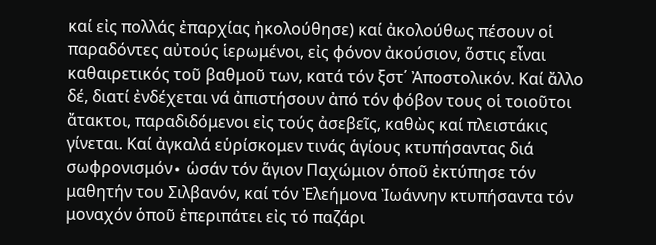καί εἰς πολλάς ἐπαρχίας ἠκολούθησε) καί ἀκολούθως πέσουν οἱ παραδόντες αὐτούς ἱερωμένοι, εἰς φόνον ἀκούσιον, ὅστις εἶναι καθαιρετικός τοῦ βαθμοῦ των, κατά τόν ξστ΄ Ἀποστολικόν. Καί ἄλλο δέ, διατί ἐνδέχεται νά ἀπιστήσουν ἀπό τόν φόβον τους οἱ τοιοῦτοι ἄτακτοι, παραδιδόμενοι εἰς τούς ἀσεβεῖς, καθὼς καί πλειστάκις γίνεται. Καί ἀγκαλά εὑρίσκομεν τινάς ἁγίους κτυπήσαντας διά σωφρονισμόν∙ ὡσάν τόν ἅγιον Παχώμιον ὁποῦ ἐκτύπησε τόν μαθητήν του Σιλβανόν, καί τόν Ἐλεήμονα Ἰωάννην κτυπήσαντα τόν μοναχόν ὁποῦ ἐπεριπάτει εἰς τό παζάρι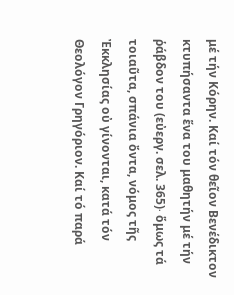μέ τήν Κόρην. Καί τόν θεῖον Βενέδικτον κτυπήσαντα ἕνα του μαθητήν μέ τήν ῥάβδον του (εὐεργ. σελ. 365)∙ ὅμως τά τοιαῦτα, σπάνια ὄντα, νόμος τῆς Ἐκκλησίας οὐ γίνονται, κατά τόν Θεολόγον Γρηγόριον. Καί τό παρά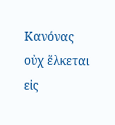Κανόνας οὐχ ἕλκεται εἰς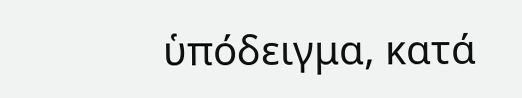ὑπόδειγμα, κατά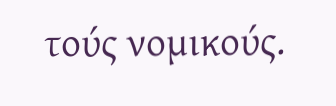τούς νομικούς.